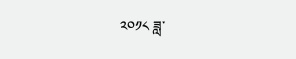༢༠༡༨ ཟླ་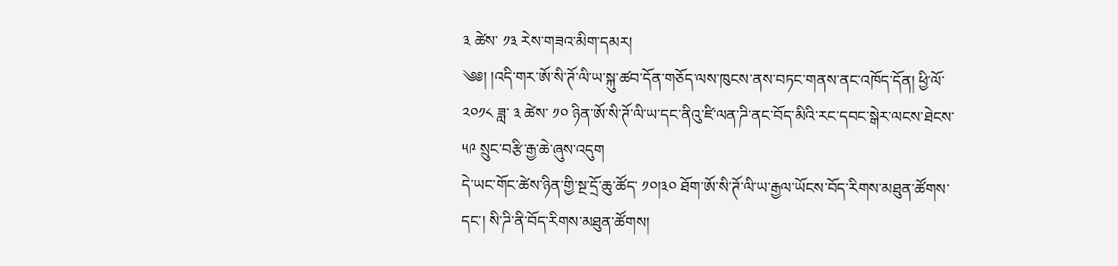༣ ཚེས་ ༡༣ རེས་གཟའ་མིག་དམར།
༄༅། །འདི་གར་ཨོ་སི་ཊོ་ལི་ཡ་སྐུ་ཚབ་དོན་གཅོད་ལས་ཁུངས་ནས་བཏང་གནས་ནང་འཁོད་དོན། ཕྱི་ལོ་ ༢༠༡༨ ཟླ་ ༣ ཚེས་ ༡༠ ཉིན་ཨོ་སི་ཊོ་ལི་ཡ་དང་ནིའུ་ཛི་ལན་ཌི་ནང་བོད་མིའི་རང་དབང་སྒེར་ལངས་ཐེངས་ ༥༩ སྲུང་བརྩི་རྒྱ་ཆེ་ཞུས་འདུག
དེ་ཡང་གོང་ཚེས་ཉིན་གྱི་སྔ་དྲོ་ཆུ་ཚོད་ ༡༠།༣༠ ཐོག་ཨོ་སི་ཊོ་ལི་ཡ་རྒྱལ་ཡོངས་བོད་རིགས་མཐུན་ཚོགས་དང་། སི་ཌི་ནི་བོད་རིགས་མཐུན་ཚོགས།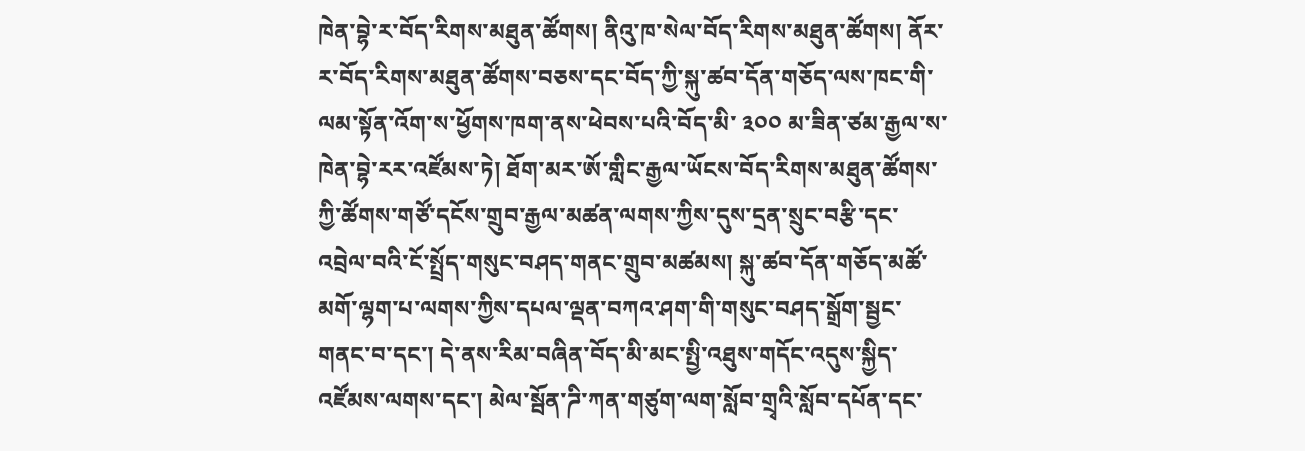ཁེན་བྷེ་ར་བོད་རིགས་མཐུན་ཚོགས། ནིའུ་ཁ་སེལ་བོད་རིགས་མཐུན་ཚོགས། ནོར་ཪ་བོད་རིགས་མཐུན་ཚོགས་བཅས་དང་བོད་ཀྱི་སྐུ་ཚབ་དོན་གཅོད་ལས་ཁང་གི་ལམ་སྟོན་འོག་ས་ཕྱོགས་ཁག་ནས་ཕེབས་པའི་བོད་མི་ ༣༠༠ མ་ཟིན་ཙམ་རྒྱལ་ས་ཁེན་བྷེ་རར་འཛོམས་ཏེ། ཐོག་མར་ཨོ་གླིང་རྒྱལ་ཡོངས་བོད་རིགས་མཐུན་ཚོགས་ཀྱི་ཚོགས་གཙོ་དངོས་གྲུབ་རྒྱལ་མཚན་ལགས་ཀྱིས་དུས་དྲན་སྲུང་བརྩི་དང་འབྲེལ་བའི་ངོ་སྤྲོད་གསུང་བཤད་གནང་གྲུབ་མཚམས། སྐུ་ཚབ་དོན་གཅོད་མཚོ་མགོ་ལྷག་པ་ལགས་ཀྱིས་དཔལ་ལྡན་བཀའ་ཤག་གི་གསུང་བཤད་སྒྲོག་སྦྱང་གནང་བ་དང་། དེ་ནས་རིམ་བཞིན་བོད་མི་མང་སྤྱི་འཐུས་གདོང་འདུས་སྐྱིད་འཛོམས་ལགས་དང་། མེལ་སྦོན་ཌི་ཀན་གཙུག་ལག་སློབ་གྲྭའི་སློབ་དཔོན་དང་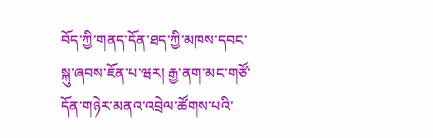བོད་ཀྱི་གནད་དོན་ཐད་ཀྱི་མཁས་དབང་སྐུ་ཞབས་ཇོན་པ་ཝར། རྒྱ་ནག་མང་གཙོ་དོན་གཉེར་མནའ་འབྲེལ་ཚོགས་པའི་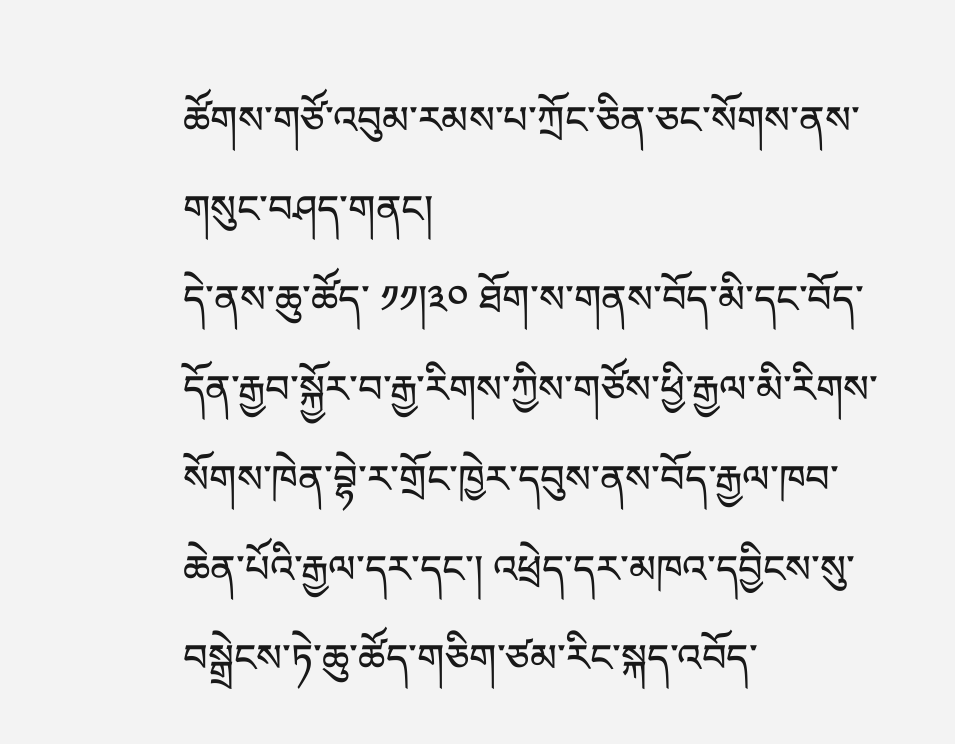ཚོགས་གཙོ་འབུམ་རམས་པ་ཀྲོང་ཅིན་ཅང་སོགས་ནས་གསུང་བཤད་གནང།
དེ་ནས་ཆུ་ཚོད་ ༡༡།༣༠ ཐོག་ས་གནས་བོད་མི་དང་བོད་དོན་རྒྱབ་སྐྱོར་བ་རྒྱ་རིགས་ཀྱིས་གཙོས་ཕྱི་རྒྱལ་མི་རིགས་སོགས་ཁེན་བྷེ་ར་གྲོང་ཁྱེར་དབུས་ནས་བོད་རྒྱལ་ཁབ་ཆེན་པོའི་རྒྱལ་དར་དང་། འཕྲེད་དར་མཁའ་དབྱིངས་སུ་བསྒྲེངས་ཏེ་ཆུ་ཚོད་གཅིག་ཙམ་རིང་སྐད་འབོད་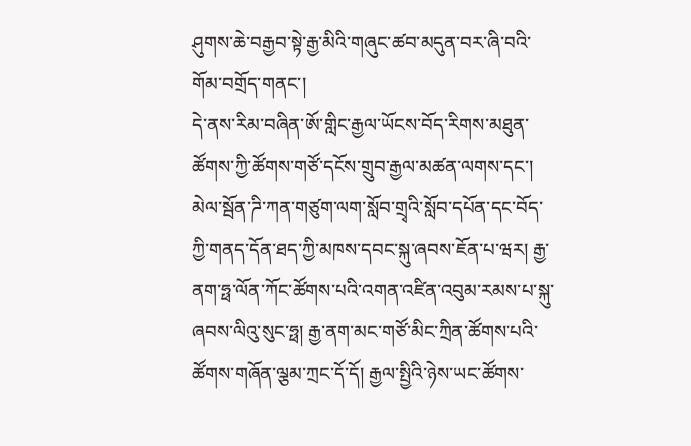ཤུགས་ཆེ་བརྒྱབ་སྟེ་རྒྱ་མིའི་གཞུང་ཚབ་མདུན་བར་ཞི་བའི་གོམ་བགྲོད་གནང་།
དེ་ནས་རིམ་བཞིན་ཨོ་གླིང་རྒྱལ་ཡོངས་བོད་རིགས་མཐུན་ཚོགས་ཀྱི་ཚོགས་གཙོ་དངོས་གྲུབ་རྒྱལ་མཚན་ལགས་དང་། མེལ་སྦོན་ཌི་ཀན་གཙུག་ལག་སློབ་གྲྭའི་སློབ་དཔོན་དང་བོད་ཀྱི་གནད་དོན་ཐད་ཀྱི་མཁས་དབང་སྐུ་ཞབས་ཇོན་པ་ཝར། རྒྱ་ནག་ཧྥ་ལོན་ཀོང་ཚོགས་པའི་འགན་འཛིན་འབུམ་རམས་པ་སྐུ་ཞབས་ལིའུ་སུང་ཧྥ། རྒྱ་ནག་མང་གཙོ་མིང་ཀྲིན་ཚོགས་པའི་ཚོགས་གཞོན་ལྕམ་ཀྲང་དོ་དོ། རྒྱལ་སྤྱིའི་ཉེས་ཡང་ཚོགས་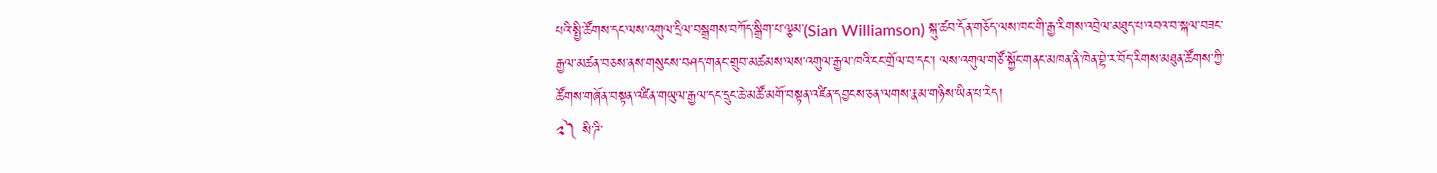པའི་སྤྱི་ཚོགས་དང་ལས་འགུལ་དྲིལ་བསྒྲགས་བཀོད་སྒྲིག་པ་ལྕམ་(Sian Williamson) སྐུ་ཚབ་དོན་གཅོད་ལས་ཁང་གི་རྒྱ་རིགས་འབྲེལ་མཐུད་པ་འབའ་བ་སྐལ་བཟང་རྒྱལ་མཚན་བཅས་ནས་གསུངས་བཤད་གནང་གྲུབ་མཚམས་ལས་འགུལ་རྒྱལ་ཁའི་ངང་གྲོལ་བ་དང་། ལས་འགུལ་གཙོ་སྐྱོང་གནང་མཁན་ནི་ཁེན་བྷེ་ར་བོད་རིགས་མཐུན་ཚོགས་ཀྱི་ཚོགས་གཞོན་བསྟན་འཛིན་གཡུལ་རྒྱལ་དང་དྲུང་ཆེ་མཚོ་མགོ་བསྟན་འཛིན་དབྱངས་ཅན་ལགས་རྣམ་གཉིས་ཡིན་པ་རེད།
༢༽ སི་ཌི་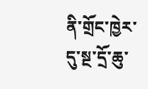ནི་གྲོང་ཁྱེར་དུ་སྔ་དྲོ་ཆུ་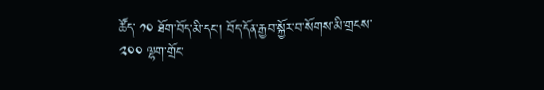ཚོད་ ༡༠ ཐོག་བོད་མི་དང་། བོད་དོན་རྒྱབ་སྐྱོར་བ་སོགས་མི་གྲངས་ ༢༠༠ ལྷག་གྲོང་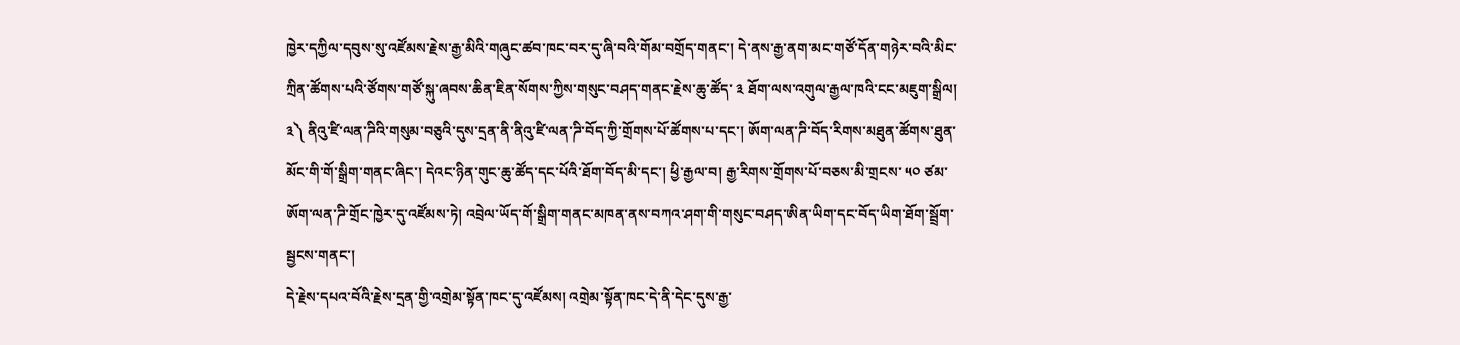ཁྱེར་དཀྱིལ་དབུས་སུ་འཛོམས་རྗེས་རྒྱ་མིའི་གཞུང་ཚབ་ཁང་བར་དུ་ཞི་བའི་གོམ་བགྲོད་གནང་། དེ་ནས་རྒྱ་ནག་མང་གཙོ་དོན་གཉེར་བའི་མིང་ཀྲིན་ཚོགས་པའི་ཙོགས་གཙོ་སྐུ་ཞབས་ཆིན་ཇིན་སོགས་ཀྱིས་གསུང་བཤད་གནང་རྗེས་ཆུ་ཚོད་ ༣ ཐོག་ལས་འགུལ་རྒྱལ་ཁའི་ངང་མཇུག་སྒྲིལ།
༣༽ ནིའུ་ཛི་ལན་ཌིའི་གསུམ་བཅུའི་དུས་དྲན་ནི་ནིའུ་ཛི་ལན་ཌི་བོད་ཀྱི་གྲོགས་པོ་ཚོགས་པ་དང་། ཨོག་ལན་ཌི་བོད་རིགས་མཐུན་ཚོགས་ཐུན་མོང་གི་གོ་སྒྲིག་གནང་ཞིང་། དེའང་ཉིན་གུང་ཆུ་ཚོད་དང་པོའི་ཐོག་བོད་མི་དང་། ཕྱི་རྒྱལ་བ། རྒྱ་རིགས་གྲོགས་པོ་བཅས་མི་གྲངས་ ༥༠ ཙམ་ཨོག་ལན་ཌི་གྲོང་ཁྱེར་དུ་འཛོམས་ཏེ། འབྲེལ་ཡོད་གོ་སྒྲིག་གནང་མཁན་ནས་བཀའ་ཤག་གི་གསུང་བཤད་ཨིན་ཡིག་དང་བོད་ཡིག་ཐོག་སྦྲོག་སྦྱངས་གནང་།
དེ་རྗེས་དཔའ་བོའི་རྗེས་དྲན་གྱི་འགྲེམ་སྟོན་ཁང་དུ་འཛོམས། འགྲེམ་སྟོན་ཁང་དེ་ནི་དེང་དུས་རྒྱ་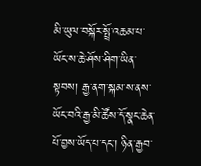མི་ཡུལ་བསྐོར་སྤྲོ་འཆམ་པ་ཡོང་ས་ཆེ་ཤོས་ཤིག་ཡིན་སྟབས། རྒྱ་ནག་སྐམ་ས་ནས་ཡོང་བའི་རྒྱ་མི་ཚོས་དོ་སྣང་ཆེན་པོ་བྱས་ཡོད་པ་དང་། ཉིན་རྒྱབ་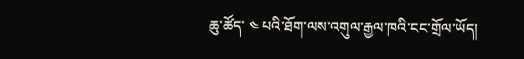ཆུ་ཚོད་ ༤ པའི་ཐོག་ལས་འགུལ་རྒྱལ་ཁའི་ངང་གྲོལ་ཡོད།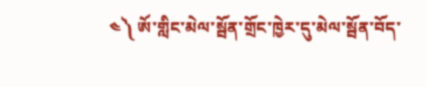༤༽ ཨོ་གླིང་མེལ་སྦོན་གྲོང་ཁྱེར་དུ་མེལ་སྦོན་བོད་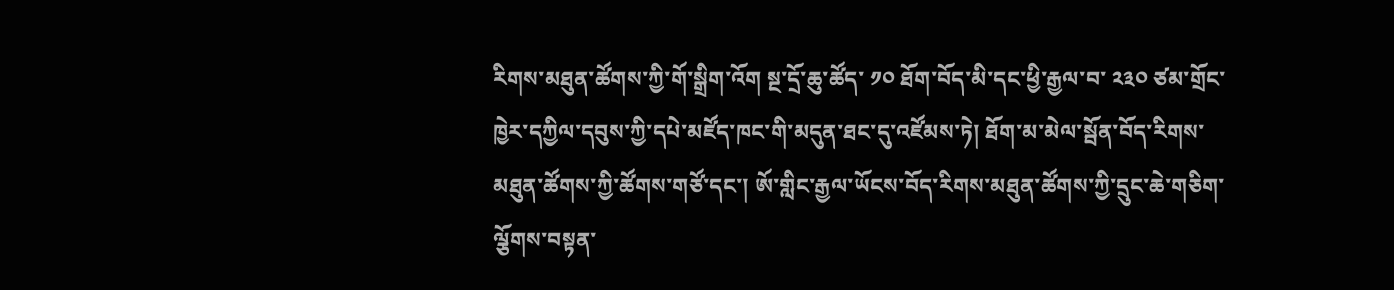རིགས་མཐུན་ཚོགས་ཀྱི་གོ་སྒྲིག་འོག སྔ་དྲོ་ཆུ་ཚོད་ ༡༠ ཐོག་བོད་མི་དང་ཕྱི་རྒྱལ་བ་ ༢༣༠ ཙམ་གྲོང་ཁྱེར་དཀྱིལ་དབུས་ཀྱི་དཔེ་མཛོད་ཁང་གི་མདུན་ཐང་དུ་འཛོམས་ཏེ། ཐོག་མ་མེལ་སྦོན་བོད་རིགས་མཐུན་ཚོགས་ཀྱི་ཚོགས་གཙོ་དང་། ཨོ་གླིང་རྒྱལ་ཡོངས་བོད་རིགས་མཐུན་ཚོགས་ཀྱི་དྲུང་ཆེ་གཅིག་ལྕོགས་བསྟན་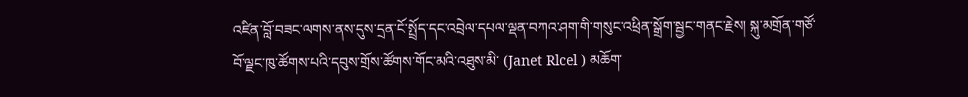འཛིན་བློ་བཟང་ལགས་ནས་དུས་དྲན་ངོ་སྤྲོད་དང་འབྲེལ་དཔལ་ལྡན་བཀའ་ཤག་གི་གསུང་འཕྲིན་སྒྲོག་སྦྱང་གནང་རྗེས། སྐུ་མགྲོན་གཙོ་བོ་ལྗང་ཁུ་ཚོགས་པའི་དབུས་གྲོས་ཚོགས་གོང་མའི་འཐུས་མི་ (Janet Rlcel ) མཆོག་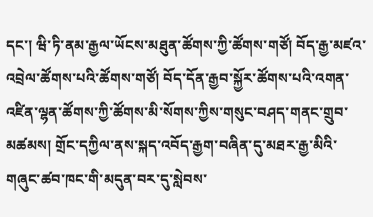དང་། ཝི་ཏི་ནམ་རྒྱལ་ཡོངས་མཐུན་ཚོགས་ཀྱི་ཚོགས་གཙོ། བོད་རྒྱ་མཛའ་འབྲེལ་ཚོགས་པའི་ཚོགས་གཙོ། བོད་དོན་རྒྱབ་སྐྱོར་ཚོགས་པའི་འགན་འཛིན་ལྷན་ཚོགས་ཀྱི་ཚོགས་མི་སོགས་ཀྱིས་གསུང་བཤད་གནང་གྲུབ་མཚམས། གྲོང་དཀྱིལ་ནས་སྐད་འབོད་རྒྱག་བཞིན་དུ་མཐར་རྒྱ་མིའི་གཞུང་ཚབ་ཁང་གི་མདུན་བར་དུ་སླེབས་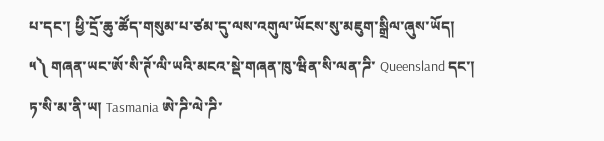པ་དང་། ཕྱི་དྲོ་ཆུ་ཚོད་གསུམ་པ་ཙམ་དུ་ལས་འགུལ་ཡོངས་སུ་མཇུག་སྒྲིལ་ཞུས་ཡོད།
༥༽ གཞན་ཡང་ཨོ་སི་ཊོ་ལི་ཡའི་མངའ་སྡེ་གཞན་ཁུ་ཝིན་སི་ལན་ཌི་ Queensland དང་། ཏ་སི་མ་ནི་ཡ། Tasmania ཨེ་ཌི་ལེ་ཌི་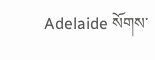Adelaide སོགས་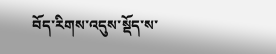བོད་རིགས་འདུས་སྡོད་ས་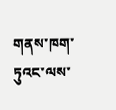གནས་ཁག་ཏུའང་ལས་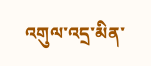འགུལ་འདྲ་མིན་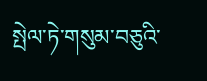སྤེལ་ཏེ་གསུམ་བཅུའི་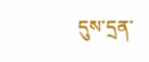དུས་དྲན་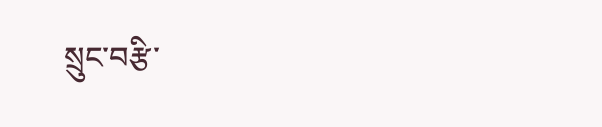སྲུང་བརྩི་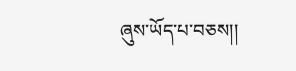ཞུས་ཡོད་པ་བཅས།།